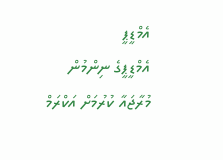އެމްޑީޕީ
އެމްޑީޕީގެ ނިންމުން މުރާޖައާ ކުރުމަށް އަކްރަމް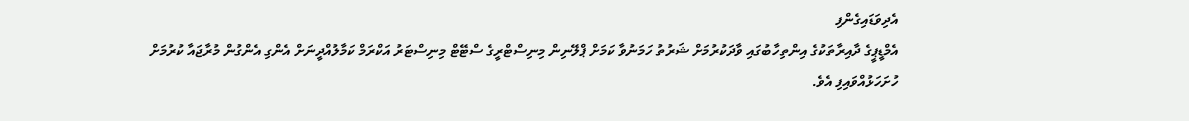އެދިވަޑައިގެންފި
އެމްޑީޕީގެ ދާއިރާތަކުގެ އިންތިހާބުގައި ވާދަކުރުމަށް ޝަރުތު ހަމަނުވާ ކަމަށް ޕްލޭނިން މިނިސްޓްރީގެ ސްޓޭޓް މިނިސްޓަރު އަކްރަމް ކަމާލުއްދީނަށް އެންގި އެންގުން މުރާޖައާ ކުރުމަށް ހުށަހަޅުއްވައިފި އެވެ.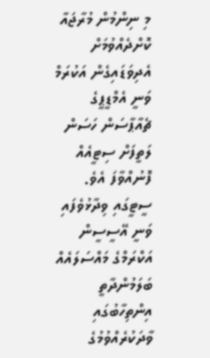މި ނިންމުން މުރާޖައާ ކޮށްދެއްވުމަށް އެދިވަޑައިގެން އަކުރަމް ވަނީ އެމްޑީޕީގެ ޗެއާޕާސަން ހަސަން ލަތީފަށް ސިޓީއެއް ފޮނުއްވާފަ އެވެ.
ސީޓީގައި ވިދާޅުވެފައި ވަނީ އޭސީސީން އަކްރަމްގެ މައްސަލައެއް ބަލަމުންދާތީ އިންތިހާބުގައި ވާދަކުރެއްވުމުގެ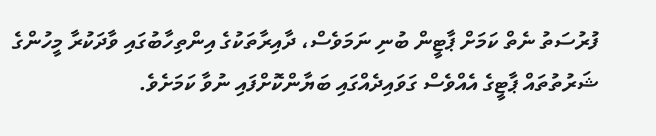ފުރުސަތު ނެތް ކަމަށް ޕާޓީން ބުނި ނަމަވެސް، ދާއިރާތަކުގެ އިންތިހާބުގައި ވާދަކުރާ މީހުންގެ ޝަރުތުތައް ޕާޓީގެ އެއްވެސް ގަވައިދެއްގައި ބަޔާންކޮށްފައި ނުވާ ކަމަށެވެ.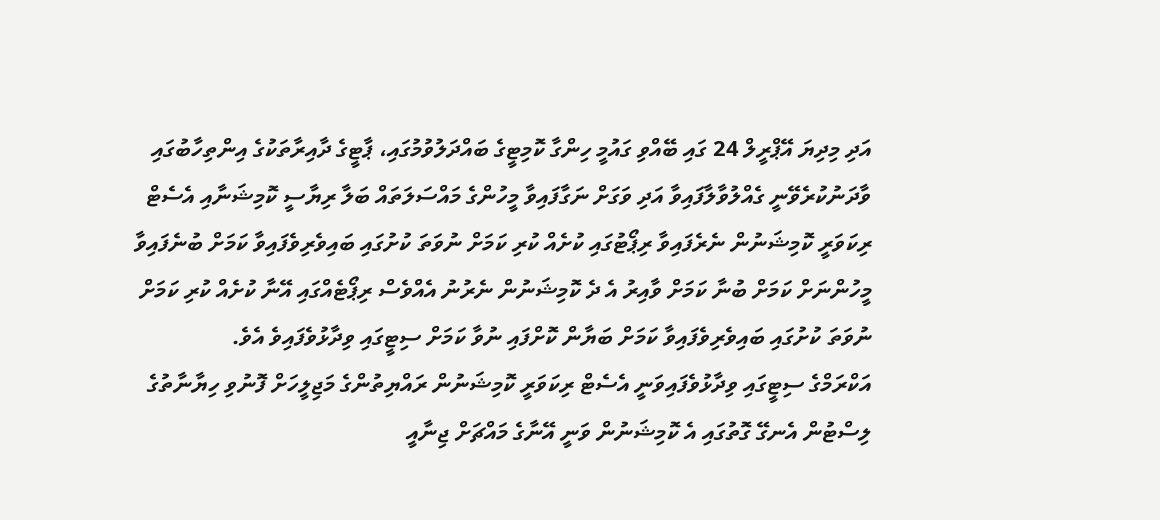އަދި މިދިޔަ އޭޕްރީލް 24 ގައި ބޭއްވި ގައުމީ ހިންގާ ކޮމިޓީގެ ބައްދަލުވުމުގައި، ޕާޓީގެ ދާއިރާތަކުގެ އިންތިހާބުގައި ވާދަނުކުރެވޭނީ ގެއްލުވާލާފައިވާ އަދި ވަގަށް ނަގާފައިވާ މީހުންގެ މައްސަލަތައް ބަލާ ރިޔާސީ ކޮމިޝަނާއި އެސެޓް ރިކަވަރީ ކޮމިޝަނުން ނެރެފައިވާ ރިޕޯޓުގައި ކުށެއް ކުރި ކަމަށް ނުވަތަ ކުށުގައި ބައިވެރިވެފައިވާ ކަމަށް ބުނެފައިވާ މީހުންނަށް ކަމަށް ބުނާ ކަމަށް ވާއިރު އެ ދެ ކޮމިޝަނުން ނެރުނު އެއްވެސް ރިޕޯޓެއްގައި އޭނާ ކުށެއް ކުރި ކަމަށް ނުވަތަ ކުށުގައި ބައިވެރިވެފައިވާ ކަމަށް ބަޔާން ކޮށްފައި ނުވާ ކަމަށް ސިޓީގައި ވިދާޅުވެފައިވެ އެވެ.
އަކްރަމްގެ ސިޓީގައި ވިދާޅުވެފައިވަނީ އެސެޓް ރިކަވަރީ ކޮމިޝަނުން ރައްޔިތުންގެ މަޖިލީހަށް ފޮނުވި ހިޔާނާތުގެ ލިސްޓުން އެނގޭ ގޮތުގައި އެ ކޮމިޝަނުން ވަނީ އޭނާގެ މައްޗަށް ޖިނާއީ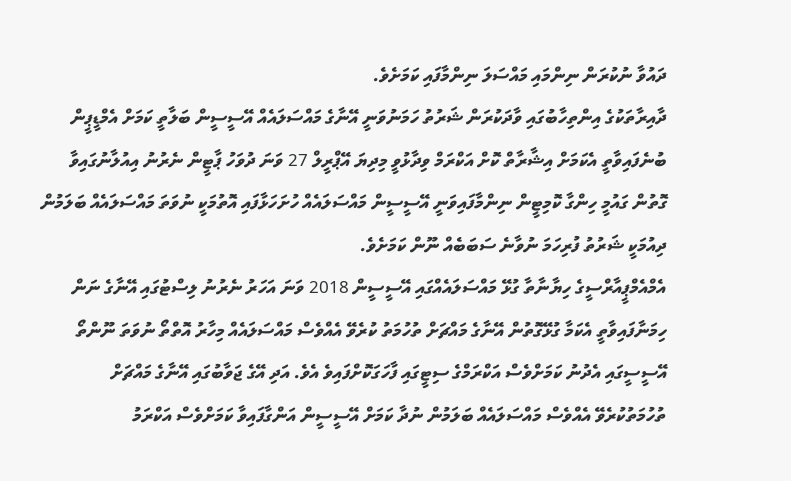ދައުވާ ނުކުރަން ނިންމައި މައްސަލަ ނިންމާފައި ކަމަށެވެ.
ދާއިރާތަކުގެ އިންތިހާބުގައި ވާދަކުރަން ޝަރުތު ހަމަނުވަނީ އޭނާގެ މައްސަލައެއް އޭސީސީން ބަލާތީ ކަމަށް އެމްޑީޕީން ބުނެފައިވާތީ އެކަމަށް އިޝާރާތް ކޮށް އަކްރަމް ވިދާޅުވީ މިދިޔަ އޭޕްރީލް 27 ވަނަ ދުވަހު ޕާޓީން ނެރުނު އިއުލާނުގައިވާ ގޮތުން ގައުމީ ހިންގާ ކޮމިޓީން ނިންމާފައިވަނީ އޭސީސީން މައްސަލައެއް ހުށަހަޅާފައި އޮތުމަކީ ނުވަތަ މައްސަލައެއް ބަލަމުން ދިއުމަކީ ޝަރުތު ފުރިހަމަ ނުވާނެ ސަބަބެއް ނޫން ކަމަށެވެ.
އެމްއެމްޕީއާރްސީގެ ހިޔާނާތާ ގުޅޭ މައްސަލައެއްގައި އޭސީސީން 2018 ވަނަ އަހަރު ނެރުނު ލިސްޓުގައި އޭނާގެ ނަން ހިމަނާފައިވާތީ އެކަމާ ގުޅޭގޮތުން އޭނާގެ މައްޗަށް ތުހުމަތު ކުރެވޭ އެއްވެސް މައްސަލައެއް މިހާރު އޮތްތޯ ނުވަތަ ނޫންތޯ އޭސީސީގައި އެދުނު ކަމަށްވެސް އަކްރަމްގެ ސިޓީގައި ފާހަގަކޮށްފައިވެ އެވެ. އަދި އޭގެ ޖަވާބުގައި އޭނާގެ މައްޗަށް ތުހުމަތުކުރެވޭ އެއްވެސް މައްސަލައެއް ބަލަމުން ނުދާ ކަމަށް އޭސީސީން އަންގާފައިވާ ކަމަށްވެސް އަކްރަމު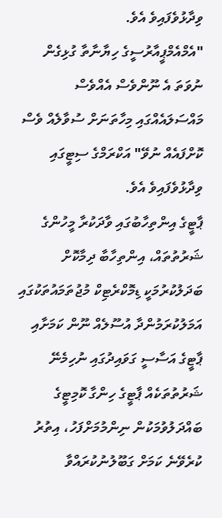ވިދާޅުވެފައިވެ އެވެ.
"އެމްއެމްޕީއާރުސީގެ ހިޔާނާތާ ގުޅިގެން ނުވަތަ އެ ނޫންވެސް އެއްވެސް މައްސަލައެއްގައި މިހާތަނަށް ސުވާލެއް ވެސް ކޮށްފައެއް ނުވޭ" އަކްރަމްގެ ސިޓީގައި ވިދާޅުވެފައިވެ އެވެ.
ޕާޓީގެ އިންތިހާބުގައި ވާދަކުރާ މީހުންގެ ޝަރުތުތައް، އިންތިހާބާ ދިމާކޮށް ބަދަލުކުރުމަކީ ޑިމޮކްރެޓިކް މުޖުތަމައުތަކުގައި އަމަލުކުރަމުންދާ އުސޫލެއް ނޫން ކަމަށާއި ޕާޓީގެ އަސާސީ ގަވައިދުގައި ނުހިމެނޭ ޝަރުތުތަކެއް ޕާޓީގެ ހިންގާ ކޮމިޓީގެ ބައްދަލުވުމަކުން ނިންމުމަށްފަހު، އިތުރު ކުރެވޭނެ ކަމަށް ގަބޫލުނުކުރައްވާ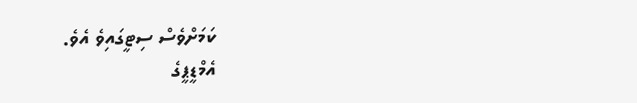ކަމަށްވެސް ސިޓީގައިވެ އެވެ.
އެމްޑީޕީގެ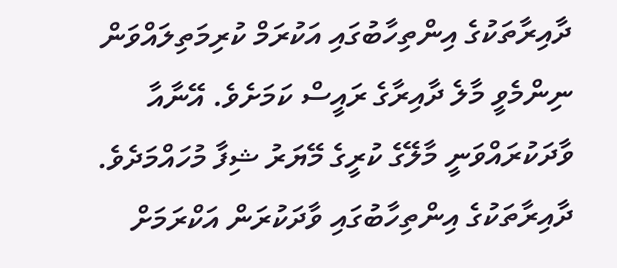ދާއިރާތަކުގެ އިންތިހާބުގައި އަކުރަމް ކުރިމަތިލައްވަން ނިންމެވީ މާލެ ދާއިރާގެ ރައީސް ކަމަށެވެ. އޭނާއާ ވާދަކުރައްވަނީ މާލޭގެ ކުރީގެ މޭޔަރު ޝިފާ މުހައްމަދެވެ. ދާއިރާތަކުގެ އިންތިހާބުގައި ވާދަކުރަން އަކްރަމަށް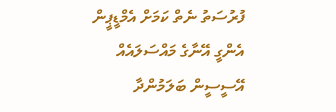ފުރުސަތު ނެތް ކަމަށް އެމްޑީޕީން އެންގީ އޭނާގެ މައްސަލައެއް އޭސީސީން ބަލަމުންދާ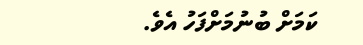ކަމަށް ބުނުމަށްފަހު އެވެ.